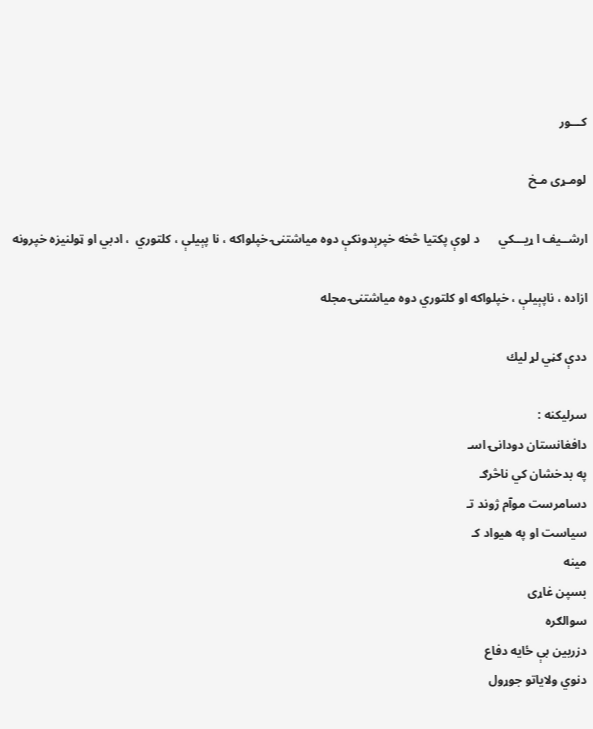کـــور

لومـړی مـخ

ارشــيف ا ړيـــکي      د لوې پکتيا څخه خپرېدونکې دوه مياشتنۍ خپلواکه ، نا پېيلې ، کلتوري  ، ادبي او ټولنيزه خپرونه

ازاده ، ناپېيلې ، خپلواکه او کلتوري دوه مياشتنۍ مجله

ددې ګڼي لړ ليك

سرليکنه :
دافغانستان دودانۍ اسـ
په بدخشان کي ناڅرګـ
دسامرست موآم ژوند تـ
سياست او په هيواد کـ
مينه
بسپن غاړی
سوالګره
دزربين بې ځايه دفاع
دنوي ولاياتو جوړول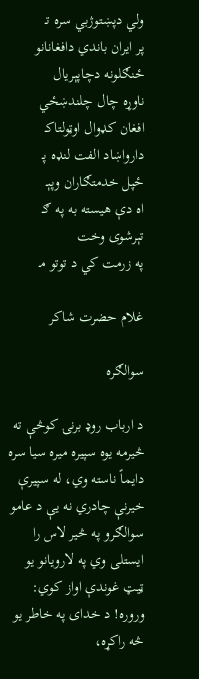ولي دپښتوژبي سره تـ
پر ايران باندي دافغانانو
ځنګلونه دچاپېريال
ناوړه چال چلندښځي
افغان کډوال اوټولتاکـ
دارواښاد الفت لنډه پـ
ځپل خدمتګاران وپېـ
اه دې هيسته به په ګـ
تېرشوی وخت
په زرمت کي د توتو مـ

غلام حضرت شاکر

سوالګره

د ارباب روډ برنۍ کوڅې ته څيرمه يوه سپيره ميره سيا سره دايماً ناسته وي، له سپيرې خيرنې چادري نه يې د عامو سوالګرو په څير لاس را ايستلى وي په لارويانو يو ټيټ غوندې اواز کوي: وروره! د خداى په خاطر يو څه راکړه،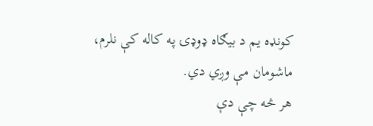کونډه يم د بيګاه ډوډۍ په کاله کې نلرم،
ماشومان مې وږي دي.
هر څه چې دې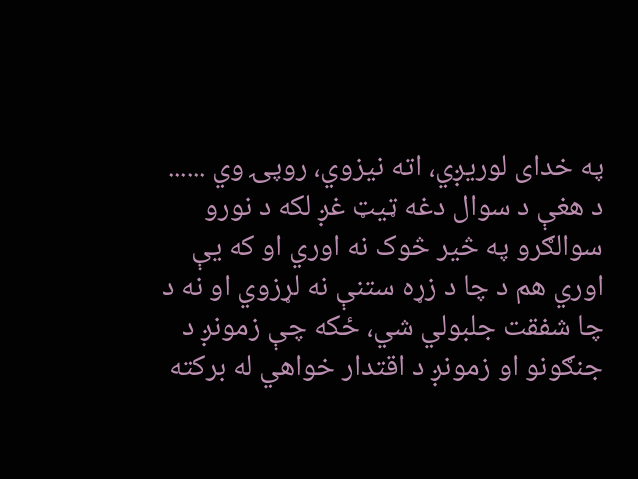په خداى لوريږي، اته نيزوي، روپۍ وي ......
د هغې د سوال دغه ټيټ غږ لکه د نورو سوالګرو په څير څوک نه اوري او که يې اوري هم د چا د زړه ستنې نه لړزوي او نه د چا شفقت جلبولي شي، ځکه چې زمونږ د جنګونو او زمونږ د اقتدار خواهي له برکته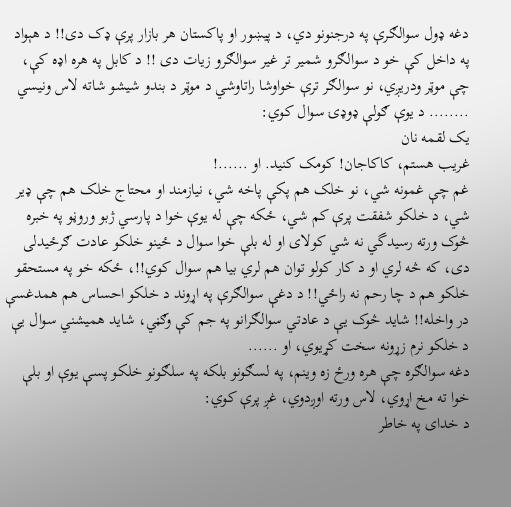دغه ډول سوالګرې په درجنونو دي، د پيښور او پاکستان هر بازار پرې ډک دى!! د هېواد په داخل کې خو د سوالګرو شمير تر غير سوالګرو زيات دى !! د کابل په هره اډه کې، چې موټر ودريږي، نو سوالګر ترې خواوشا راتاوشي د موټر د بندو شيشو شاته لاس ونيسي ........ د يوې ګولې ډوډۍ سوال کوي:
يک لقمه نان
غريب هستم، کاکاجان! کومک کنيد. او ......!
غم چې غمونه شي، نو خلک هم پکې پاخه شي، نيازمند او محتاج خلک هم چې ډير شي، د خلکو شفقت پرې کم شي، ځکه چې له يوې خوا د پارسي ژبو وروڼو په خبره څوک ورته رسيدگي نه شي کولاى او له بلې خوا سوال د ځينو خلکو عادت ګرځيدلى دى، که څه لري او د کار کولو توان هم لري بيا هم سوال کوي!!، ځکه خو په مستحقو خلکو هم د چا رحم نه راځي!! د دغې سوالګرې په اړوند د خلکو احساس هم همدغسې در واخله!! شايد څوک يې د عادتي سوالګرانو په جم کې وګڼي، شايد هميشني سوال يې د خلکو نرم زړونه سخت کړيوي، او ......
دغه سوالګره چې هره ورځ زه وينم، په لسګونو بلکه په سلګونو خلکو پسې يوې او بلې خوا ته مخ اړوي، لاس ورته اوږدوي، غږ پرې کوي:
د خداى په خاطر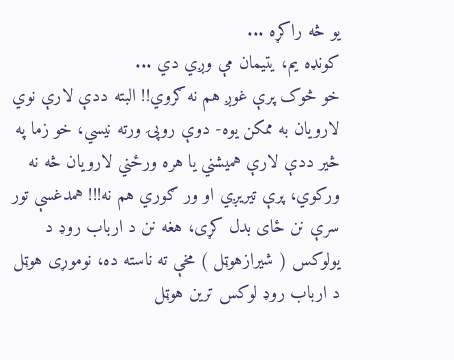يو څه راکړه ...
کونډه يم، يتيمان مې وږي دي ...
خو څوک پرې غوږ هم نه ګروي!! البته ددې لارې نوي لارويان به ممکن يوه- دوې روپۍ ورته نيسي، خو زما په څير ددې لارې هميشني يا هره ورځني لارويان څه نه ورکوي، پرې تيريږي او ور ګوري هم نه!!! همدغسې تور سرې نن ځاى بدل کړى، هغه نن د ارباب روډ د يولوکس ( شيرازهوټل ) مخې ته ناسته ده، نوموړى هوټل د ارباب روډ لوکس ترين هوټل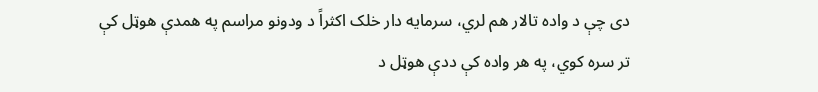دى چې د واده تالار هم لري، سرمايه دار خلک اکثراً د ودونو مراسم په همدې هوټل کې تر سره کوي، په هر واده کې ددې هوټل د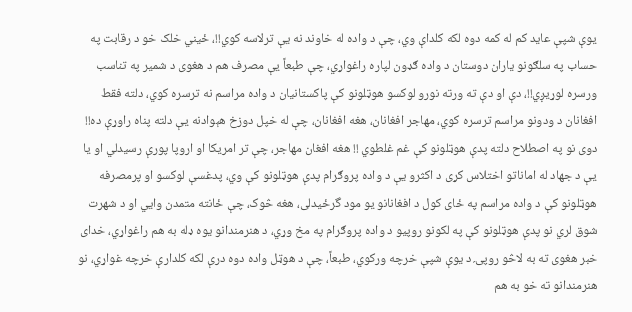يوې شپې عايد کم له کمه دوه لکه کلداې وي، چې د واده له خاوند نه يې ترلاسه کوي!!، ځيني خلک خو د رقابت په حساب په سلګونو ياران دوستان د واده ګډون لپاره راغواړي، چې طبعاً يې مصرف هم د هغوى د شمير په تناسب ورسره لوړيږي!!، دې او دې ته ورته نورو لوکسو هوټلونو کې پاکستانيان د واده مراسم نه ترسره کوي، دلته فقط افغانان د ودونو مراسم ترسره کوي، مهاجر افغانان، هغه افغانان، چې له خپل دوزخ هېوادنه يې دلته پناه راوړې ده!! دوى نو په اصطلاح دلته پدې هوټلونو کې غم غلطوي !! هغه افغان مهاجر، چې تر امريکا او اروپا پورې رسيدلي او يا يې د جهاد له اماناتو اختلاس کړى د اکثرو يې د واده پروګرام پدې هوټلونو کې وي، پدغسې لوکسو او پرمصرفه هوټلونو کې د واده مراسم په ځاى کول د افغانانو يو مود گرځيدلى، هغه څوک، چې ځانته متمدن وايي او د شهرت شوق لري نو پدې هوټلونو کې په لکونو روپيو د واده پروګرام په مخ وړي، د هنرمندانو يوه ډله به هم راغواړي، خداى خبر هغوى ته به لاڅو روپۍ د يوې شپې خرچه ورکوي، طبعاً، چې د هوټل واده دوه درې لکه کلدارې خرچه غواړي، نو هنرمندانو ته خو به هم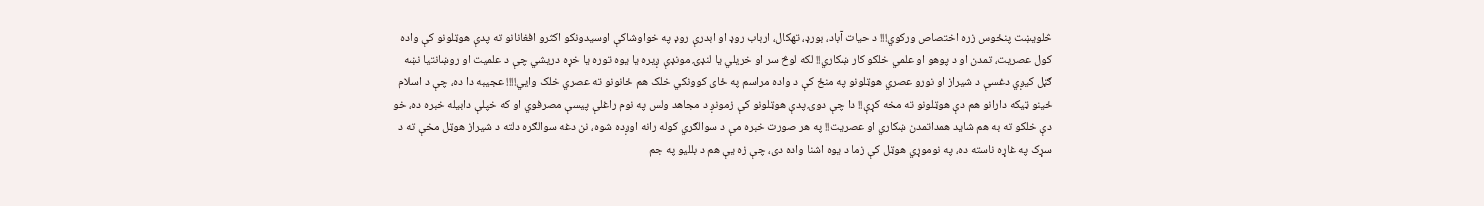څلويښت پنځوس زره اختصاص ورکوي!!! د حيات آباد، بورډ، تهکال، ارباب روډ او ابدرې روډ په خواوشاکې اوسيدونکو اکثرو افغانانو ته پدې هوټلونو کې واده کول عصريت، تمدن او د پوهو او علمي خلکو کار ښکاري!! لکه لوڅ سر او خريلي يا لنډۍ مونډې ږيره يا يوه توره يا خړه دريشي چې د علميت او روښانتيا نښه ګڼل کيږي دغسې د شيراز او نورو عصري هوټلونو په منځ کې د واده مراسم په ځاى کوونکي خلک هم ځانونو ته عصري خلک وايي!!!! عجيبه دا ده، چې د اسلام ځينو ټيکه دارانو هم دې هوټلونو ته مخه کړې!! دا چې دوۍ پدې هوټلونو کې زمونږ د مجاهد ولس په نوم راغلې پيسې مصرفوي او که خپلې دابيله خبره ده، خو دې خلکو ته به هم شايد همداتمدن ښکاري او عصريت!! په هر صورت خبره مې د سوالګري کوله رانه اوږده شوه، نن دغه سوالګره دلته د شيراز هوټل مخې ته د سړک په غاړه ناسته ده، په نوموړي هوټل کې زما د يوه اشنا واده دى، چې زه يې هم د بلليو په جم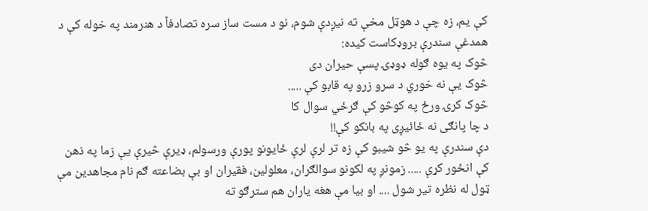کې يم، زه چې د هوټل مخې ته نيږدې شوم، نو د مست ساز سره تصادفاً د هنرمند په خوله کې د همدغې سندرې بروډکاست کيده:
څوک په يوه ګوله ډوډۍ پسې حيران دى
څوک يې نه خوري د سرو زرو په قابو کې .....
څوک کرۍ ورځ په کوڅو کې ګرځي سوال کا
د چا پانګى نه ځائيږى په بانکو کې!!
دې سندرې په يو څو شيبو کې زه تر لرې لرې ځايونو پورې ورسولم، ډيرې څيرې يې زما په ذهن کې انځور کړې ..... زمونږ په لکونو سوالګران، معلولين، فقيران او بې بضاعته ګم نام مجاهدين مې ټول له نظره تير شول .... او بيا مې هغه ياران هم سترګو ته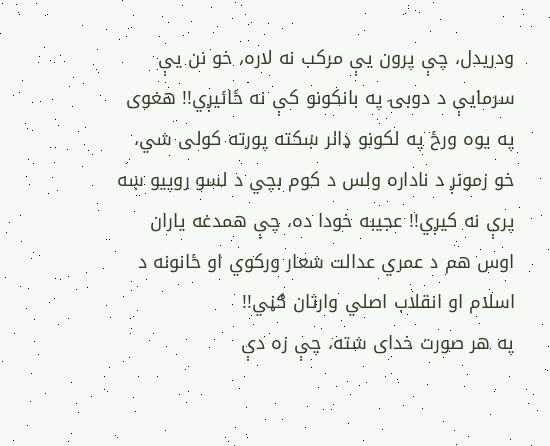ودريدل، چې پرون يې مرکب نه لاره، خو نن يې سرمايې د دوبۍ په بانکونو کې نه ځائيږي!! هغوى په يوه ورځ په لکونو ډالر ښکته پورته کولى شي، خو زمونږ د ناداره ولس د کوم بچي د لسو روپيو ښه پرې نه کيږي!! عجيبه خودا ده، چې همدغه ياران اوس هم د عمري عدالت شعار ورکوي او ځانونه د اسلام او انقلاب اصلي وارثان ګڼي!!
په هر صورت خداى شته، چې زه دې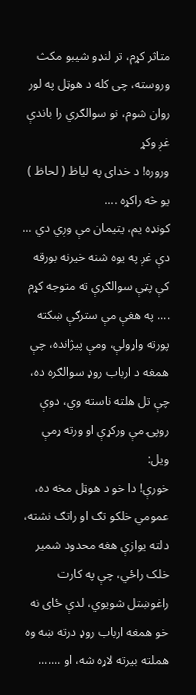متاثر کړم، تر لنډو شيبو مکث وروسته، چى کله د هوټل په لور روان شوم، نو سوالګري را باندې غږ وکړ
وروره! د خداى په لياظ ( لحاظ ) يو څه راکړه ....
کونډه يم، يتيمان مې وږي دي ...
دې غږ په يوه شنه خيرنه بورقه کې پټې سوالګرې ته متوجه کړم .... په هغې مې سترګې ښکته پورته واړولې، ومې پيژانده، چې همغه د ارباب روډ سوالګره ده، چې تل هلته ناسته وي، دوې روپۍ مې ورکړې او ورته ړمې ويل:
خورې! دا خو د هوټل مخه ده، عمومي خلکو تګ او راتګ نشته، دلته يوازې هغه محدود شمير خلک راځي، چې په کارت راغوښتل شويوي، لدې ځاى نه خو همغه ارباب روډ درته ښه وه هملته بيرته لاړه شه، او .......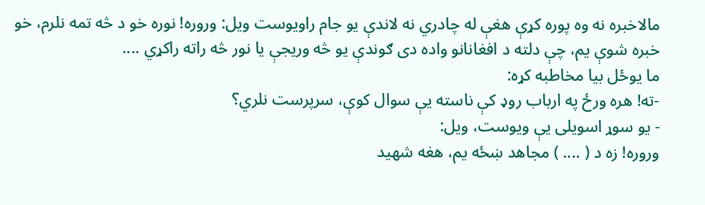مالاخبره نه وه پوره کړې هغې له چادري نه لاندې يو جام راويوست ويل: وروره! نوره خو د څه تمه نلرم، خو خبره شوې يم، چې دلته د افغانانو واده دى ګوندې يو څه وريجې يا نور څه راته راکړي ....
ما يوځل بيا مخاطبه کړه:
-ته! هره ورځ په ارباب روډ کې ناسته يې سوال کوې، سرپرست نلري؟
- يو سوړ اسويلى يې ويوست، ويل:
وروره! زه د ( .... ) مجاهد ښځه يم، هغه شهيد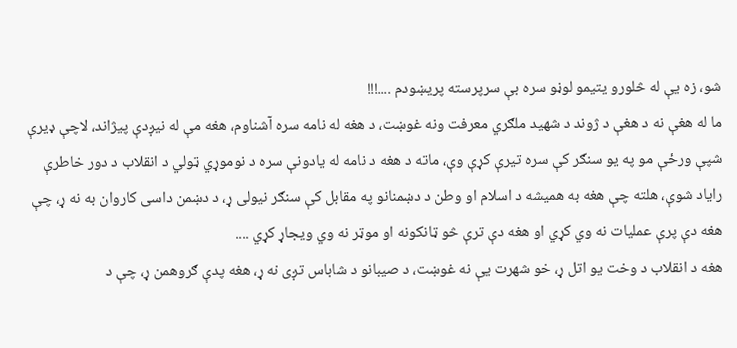شو، زه يې له څلورو يتيمو لوڼو سره بې سرپرسته پريښودم ....!!!
ما له هغې نه د هغې د ژوند د شهيد ملګري معرفت ونه غوښت، د هغه له نامه سره آشناوم، هغه مې له نيږدې پيژاند، لاچې ډيرې شپې ورځې مو په يو سنګر کې سره تيرې کړې وې، ماته د هغه د نامه له يادونې سره د نوموړي ټولي د انقلاب د دور خاطرې راياد شوې، هلته چې هغه به هميشه د اسلام او وطن د دښمنانو په مقابل کې سنګر نيولى ړ، د دښمن داسى کاروان به نه ړ، چې هغه دې پرې عمليات نه وي کړي او هغه دې ترې څو ټانکونه او موټر نه وي ويجاړ کړي ....
هغه د انقلاب د وخت يو اتل ړ، خو شهرت يې نه غوښت، د صيبانو د شاباس تږى نه ړ، هغه پدې ګروهمن ړ، چې د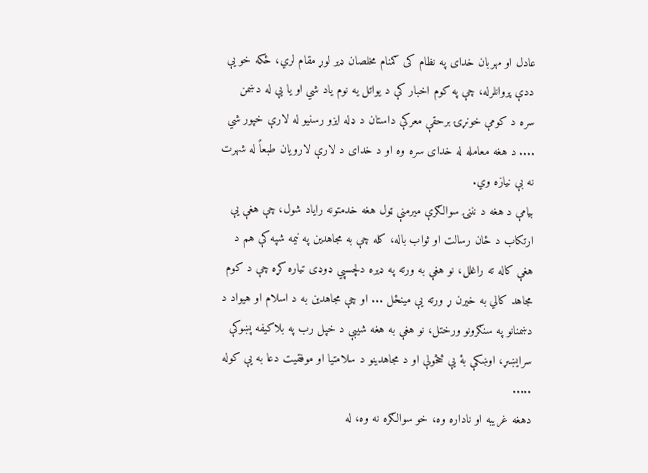عادل او مهربان خداى په نظام کى ګمنام مخلصان ډير لوړ مقام لري، ځکه خو يې ددې پروانلرله، چې په کوم اخبار کې د يواتل يه نوم ياد شي او يا يې له دښمن سره د کومې خونړۍ برحقې معرکې داستان د ډله ايزو رسنيو له لارې خپور شي .... د هغه معامله له خداى سره وه او د خداى د لارې لارويان طبعاً له شهرت نه بې نيازه وي.
بيامې د هغه د نننۍ سوالګرې ميرمنې ټول هغه خدمتونه راياد شول، چې هغې يې ارتکاب د ځان رسالت او ثواب باله، کله چې به مجاهدين په نيمه شپه کې هم د هغې کاله ته راغلل، نو هغې به ورته په ډيره دلچسپي ډوډى تياره کړه چې د کوم مجاهد کالي به خيرن ړ ورته يې مينځل ... او چې مجاهدين به د اسلام او هيواد د دښمنانو په سنګرونو ورختل، نو هغې به هغه شيبې د خپل رب په بلاکيفه پښوکې سرايښىړ، اوښکې بۀ يې څڅولې او د مجاهدينو د سلامتيا او موفقيت دعا به يې کوله .....
دهغه غريبه او ناداره وه، خو سوالګره نه وه، له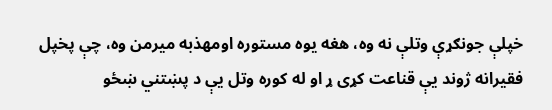خپلې جونګړې وتلې نه وه، هغه يوه مستوره اومهذبه ميرمن وه، چې پخپل فقيرانه ژوند يې قناعت کړى ړ او له کوره وتل يې د پښتني ښځو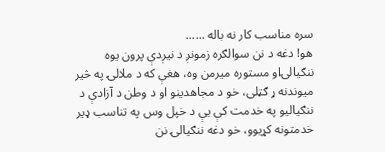سره مناسب کار نه باله ......
هو! دغه د نن سوالګره زمونږ د نيږدې پرون يوه ننګيالۍاو مستوره ميرمن وه، هغې که د ملالۍ په څير ميوندنه ړ ګټلى، خو د مجاهدينو او د وطن د آزادې د ننګياليو په خدمت کې يې د خپل وس په تناسب ډير خدمتونه کړيوو، خو دغه ننګيالۍ نن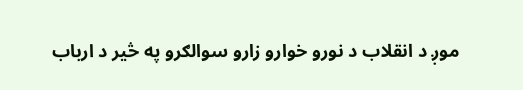موږ د انقلاب د نورو خوارو زارو سوالګرو په څير د ارباب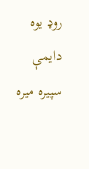روډ يوه دايمې سپيره ميره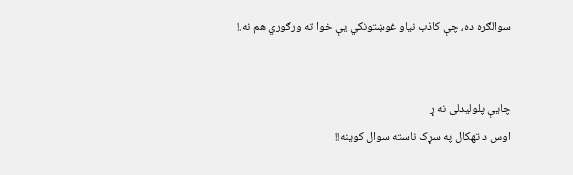سوالګره ده، چې کاذب نياو غوښتونکي يې خوا ته ورګوري هم نه.!


چايې پلوليدلى نه ړ
اوس د تهکال په سړک ناسته سوال کوينه!!